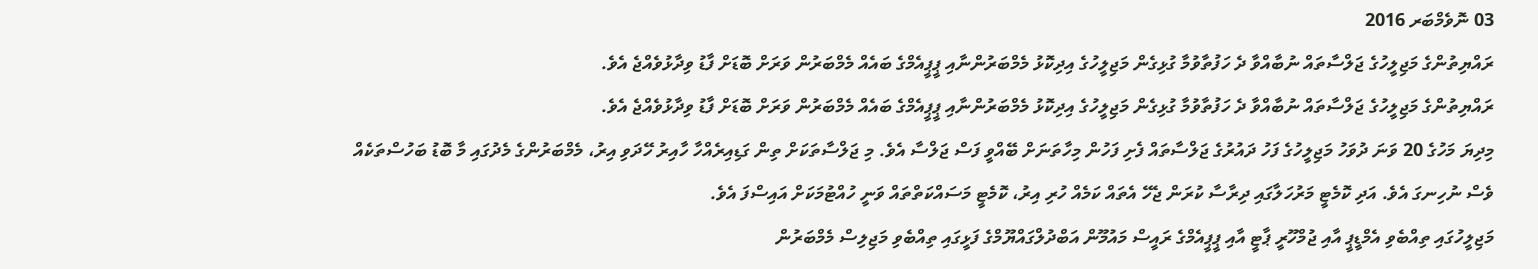03 ނޮވެމްބަރ 2016
ރައްޔިތުންގެ މަޖިލީހުގެ ޖަލްސާތައް ނުބާއްވާ ދެ ހަފުތާވުމާ ގުޅިގެން މަޖިލީހުގެ އިދިކޮޅު މެމްބަރުންނާއި ޕީޕީއެމްގެ ބައެއް މެމްބަރުން ވަރަށް ބޮޑަށް ފާޑު ވިދާޅުވެއްޖެ އެވެ.
ރައްޔިތުންގެ މަޖިލީހުގެ ޖަލްސާތައް ނުބާއްވާ ދެ ހަފުތާވުމާ ގުޅިގެން މަޖިލީހުގެ އިދިކޮޅު މެމްބަރުންނާއި ޕީޕީއެމްގެ ބައެއް މެމްބަރުން ވަރަށް ބޮޑަށް ފާޑު ވިދާޅުވެއްޖެ އެވެ.
މިދިޔަ މަހުގެ 20 ވަނަ ދުވަހު މަޖިލީހުގެ ފަހު ދައުރުގެ ޖަލްސާތައް ފެށި ފަހުން މިހާތަނަށް ބޭއްވީ ފަސް ޖަލްސާ އެވެ. މި ޖަލްސާތަކަށް ތިން ގަޑިއިރެއްހާ ހާއިރު ހޭދަވި އިރު، މެމްބަރުންގެ މެދުގައި މާ ބޮޑު ބަހުސްތަކެއް ވެސް ނުހިނގަ އެވެ. އަދި ކޮމެޓީ މަރުހަލާގައި ދިރާސާ ކުރަން ޖެހޭ އެތައް ކަމެއް ހުރި އިރު، ކޮމެޓީ މަސައްކަތްތައް ވަނީ ހުއްޓުމަކަށް އައިސްފަ އެވެ.
މަޖިލީހުގައި ތިއްބެވި އެމްޑީޕީ އާއި ޖުމްހޫރީ ޕާޓީ އާއި ޕީޕީއެމްގެ ރައީސް މައުމޫން އަބްދުލްގައްޔޫމްގެ ފަޅީގައި ތިއްބެވި މަޖިލިސް މެމްބަރުން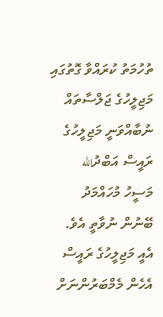ތުހުމަތު ކުރައްވާ ގޮތުގައި މަޖިލީހުގެ ޖަލްސާތައް ނުބާއްވަނީ މަޖިލީހުގެ ރައީސް އަބްދުالله މަސީހު މުހައްމަދު ބޭނުން ނުވާތީ އެވެ. އެއީ މަޖިލީހުގެ ރައީސް އެހެން މެމްބަރުންނަށް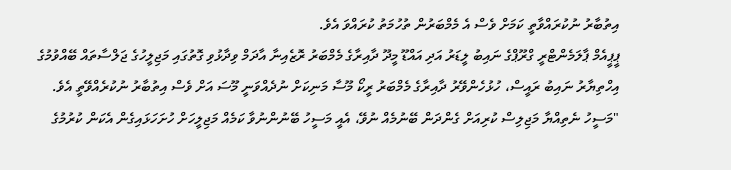އިތުބާރު ނުކުރައްވާތީ ކަމަށް ވެސް އެ މެމްބަރުން ތުހުމަތު ކުރައްވަ އެވެ.
ޕީޕީއެމް ޕާލަމެންޓްރީ ގްރޫޕްގެ ނައިބު ލީޑަރު އަދި އައްޑޫ މީދޫ ދާއިރާގެ މެމްބަރު ރޮޒެއިނާ އާދަމް ވިދާޅުވި ގޮތުގައި މަޖިލީހުގެ ޖަލްސާތައް ބޭއްވުމުގެ އިހްތިޔާރު ނައިބު ރައީސް، ހުޅުހެންވޭރު ދާއިރާގެ މެމްބަރު ރީކޯ މޫސާ މަނިކަށް ނުދެއްވަނީ މޫސަ އަށް ވެސް އިތުބާރު ނުކުރެއްވޭތީ އެވެ.
"މަސީހު ނެތިއްޔާ މަޖިލިސް ކުރިއަށް ގެންދަން ބޭނުމެއް ނުވޭ، އެއީ މަސީހު ބޭނުންނުވާ ކަމެއް މަޖިލީހަށް ހުށަހަޅައިގެން އެކަން ކުރުމުގެ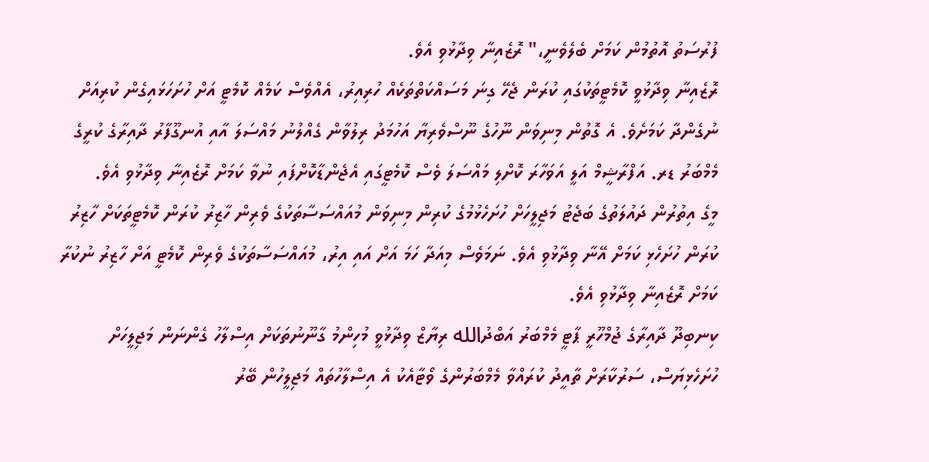ފުރުސަތު އޮތުމުން ކަމަށް ބެލެވެނީ،" ރޮޒެއިނާ ވިދާޅުވި އެވެ.
ރޮޒެއިނާ ވިދާޅުވީ ކޮމެޓީތަކުގައި ކުރަން ޖެހޭ ގިނަ މަސައްކަތްތަކެއް ހުރިއިރު، އެއްވެސް ކަމެއް ކޮމެޓީ އަށް ހުށަހަޅައިގެން ކުރިއަށް ނުގެންދާ ކަމަށެވެ. އެ ގޮތުން މިނިވަން ނޫހުގެ ނޫސްވެރިޔާ އަހުމަދު ރިލުވާން ގެއްލުނު މައްސަލަ އާއި އުނގޫފާރު ދާއިރާގެ ކުރީގެ މެމްބަރު ޑރ. އަފްރާޝީމް އަލީ އަވަހާރަ ކޮށްލި މައްސަލަ ވެސް ކޮމެޓީގައި އެޖެންޑާކޮށްފައި ނުވާ ކަމަށް ރޮޒެއިނާ ވިދާޅުވި އެވެ.
މީގެ އިތުރުން ދައުލަތުގެ ބަޖެޓު މަޖިލީހަށް ހުށަހެޅުމުގެ ކުރިން މިނިވަން މުއައްސަސާތަކުގެ ވެރިން ހާޒިރު ކުރަން ކޮމެޓީތަކަށް ހާޒިރު ކުރަން ހުށަހެޅި ކަމަށް އޭނާ ވިދާޅުވި އެވެ. ނަމަވެސް މިއަދާ ހަމަ އަށް އައި އިރު، މުއައްސަސާތަކުގެ ވެރިން ކޮމެޓީ އަށް ހާޒިރު ނުކުރާ ކަމަށް ރޮޒެއިނާ ވިދާޅުވި އެވެ.
ކިނބިދޫ ދާއިރާގެ ޖުމްހޫރީ ޕާޓީ މެމްބަރު އަބްދުالله ރިޔާޒް ވިދާޅުވީ މުހިންމު ގާނޫނުތަކަށް އިސްލާހު ގެންނަން މަޖިލީހަށް ހުށަހެޅިޔަސް، ސަރުކާރަށް ތާއީދު ކުރައްވާ މެމްބަރުންގެ ވޯޓާއެކު އެ އިސްލާހުތައް މަޖިލީހުން ބޭރު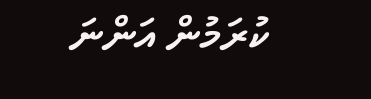ކުރަމުން އަންނަ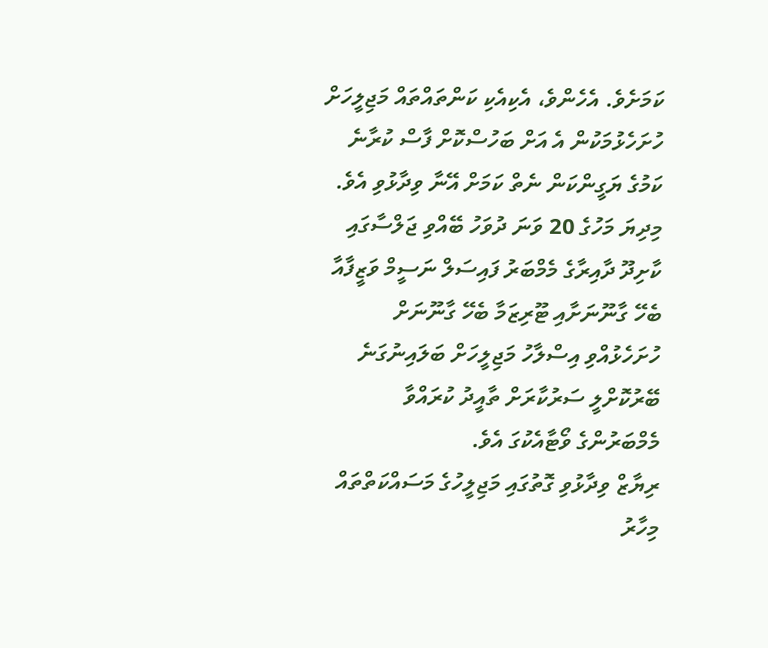ކަމަށެވެ. އެހެންވެ، އެކިއެކި ކަންތައްތައް މަޖިލީހަށް ހުށަހެޅުމަކުން އެ އަށް ބަހުސްކޮށް ފާސް ކުރާނެ ކަމުގެ ޔަގީންކަން ނެތް ކަމަށް އޭނާ ވިދާޅުވި އެވެ.
މިދިޔަ މަހުގެ 20 ވަނަ ދުވަހު ބޭއްވި ޖަލްސާގައި ކާށިދޫ ދާއިރާގެ މެމްބަރު ފައިސަލް ނަސީމް ވަޒީފާއާ ބެހޭ ގާނޫނަށާއި ޓޫރިޒަމާ ބެހޭ ގާނޫނަށް ހުށަހެޅުއްވި އިސްލާހު މަޖިލީހަށް ބަލައިނުގަނެ ބޭރުކޮށްލީ ސަރުކާރަށް ތާއީދު ކުރައްވާ މެމްބަރުންގެ ވޯޓާއެކުގަ އެވެ.
ރިޔާޒް ވިދާޅުވި ގޮތުގައި މަޖިލީހުގެ މަސައްކަތްތައް މިހާރު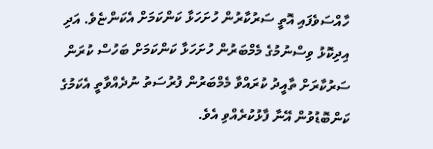ހާއްސަވެފައި އޮތީ ސަރުކާރުން ހުށަހަޅާ ކަންކަމަށް އެކަންޏެވެ. އަދި އިދިކޮޅު ވިސްނުމުގެ މެމްބަރުން ހުށަހަޅާ ކަންކަމަށް ބަހުސް ކުރަން ސަރުކާރަށް ތާއީދު ކުރައްވާ މެމްބަރުން ފުރުސަތު ނުދެއްވާތީ އެކަމުގެ ކަންބޮޑުވުން އޭނާ ފާޅުކުރެއްވި އެވެ.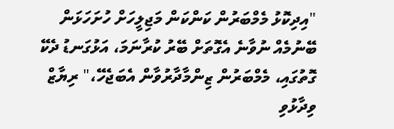"އިދިކޮޅު މެމްބަރުން ކަންކަން މަޖިލީހަށް ހުށަހަޅަން ބޭނުމެއް ނުވާނެ އެގޮތަށް ބޭރު ކުރާނަމަ، އަޅުގަނޑު ދެކޭ ގޮތުގައި، މެމްބަރުން ޒިންމާދާރުވާން އެބަޖެހޭ،" ރިޔާޒް ވިދާޅުވި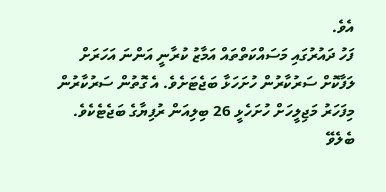އެވެ.
ފަހު ދައުރުގައި މަސައްކަތްތައް އަމާޒު ކުރާނީ އަންނަ އަހަރަށް ލަފާކޮށް ސަރުކާރުން ހުށަހަޅާ ބަޖެޓަށެވެ. އެ ގޮތުން ސަރުކާރުން މިފަހަރު މަޖިލީހަށް ހުށަހެޅީ 26 ބިލިއަން ރުފިޔާގެ ބަޖެޓެކެވެ. ބެލެވޭ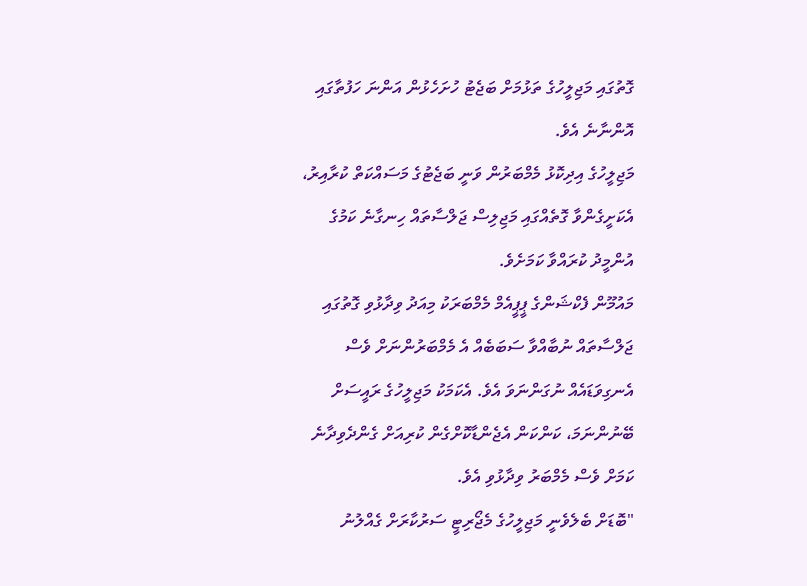ގޮތުގައި މަޖިލީހުގެ ތަޅުމަށް ބަޖެޓު ހުށަހެޅުން އަންނަ ހަފުތާގައި އޮންނާނެ އެވެ.
މަޖިލީހުގެ އިދިކޮޅު މެމްބަރުން ވަނީ ބަޖެޓުގެ މަސައްކަތް ކުރާއިރު، އެކަށީގެންވާ ގޮތެއްގައި މަޖިލިސް ޖަލްސާތައް ހިނގާނެ ކަމުގެ އުންމީދު ކުރައްވާ ކަމަށެވެ.
މައުމޫން ފެކްޝަންގެ ޕީޕީއެމް މެމްބަރަކު މިއަދު ވިދާޅުވި ގޮތުގައި ޖަލްސާތައް ނުބާއްވާ ސަބަބެއް އެ މެމްބަރުންނަށް ވެސް އެނގިވަޑައެއް ނުގަންނަވަ އެވެ. އެކަމަކު މަޖިލީހުގެ ރައީސަށް ބޭނުންނަމަ، ކަންކަން އެޖެންޑާކޮށްގެން ކުރިއަށް ގެންދެވިދާނެ ކަމަށް ވެސް މެމްބަރު ވިދާޅުވި އެވެ.
"ބޮޑަށް ބެލެވެނީ މަޖިލީހުގެ މެޖޯރިޓީ ސަރުކާރަށް ގެއްލުނު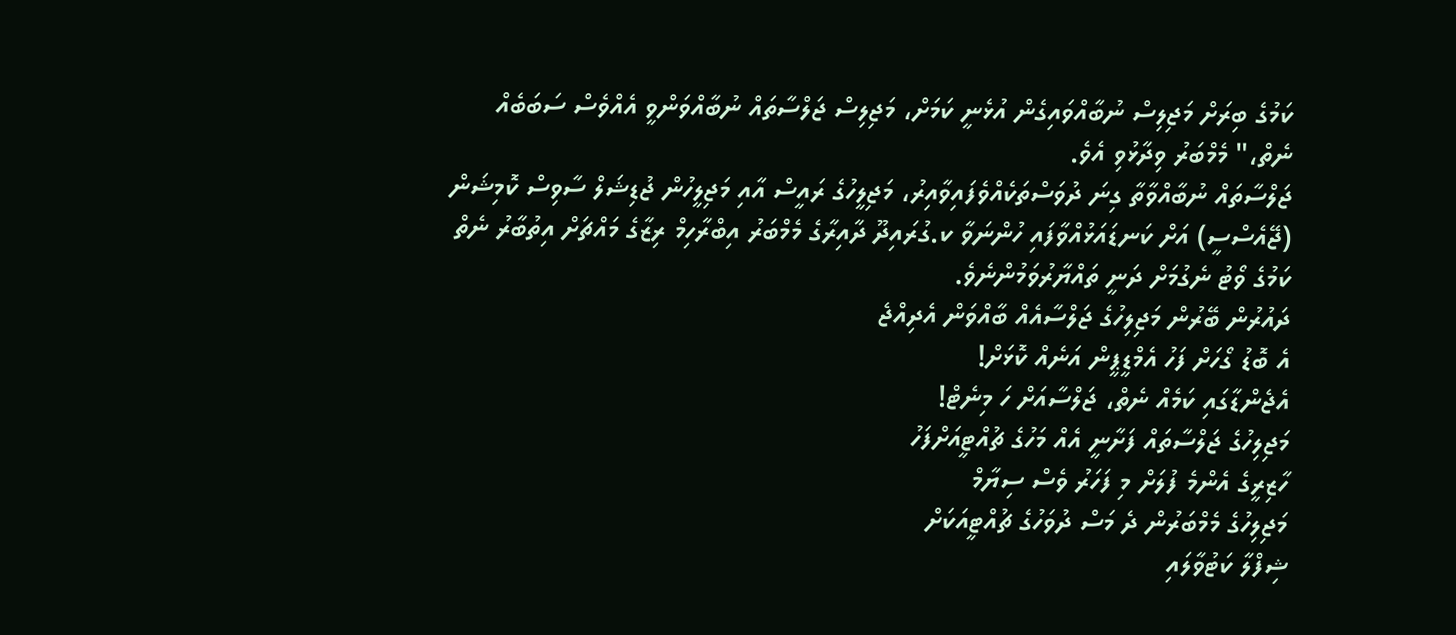ކަމުގެ ބިރަށް މަޖިލިސް ނުބާއްވައިގެން އުޅެނީ ކަމަށް، މަޖިލިސް ޖަލްސާތައް ނުބާއްވަންވީ އެއްވެސް ސަބަބެއް ނެތް،" މެމްބަރު ވިދާޅުވި އެވެ.
ޖަލްސާތައް ނުބާއްވާތާ ގިނަ ދުވަސްތަކެއްވެފައިވާއިރު، މަޖިލީހުގެ ރައީސް އާއި މަޖިލީހުން ޖުޑިޝަލް ސާވިސް ކޮމިޝަން (ޖޭއެސްސީ) އަށް ކަނޑައަޅުއްވާފައި ހުންނަވާ ކ.ގުރައިދޫ ދާއިރާގެ މެމްބަރު އިބްރާހިމް ރިޒާގެ މައްޗަށް އިތުބާރު ނެތް ކަމުގެ ވޯޓު ނެގުމަށް ދަނީ ތައްޔާރުވަމުންނެވެ.
ދައުރުން ބޭރުން މަޖިލިހުގެ ޖަލްސާއެއް ބާއްވަން އެދިއްޖެ
އެ ބޮޑު ގޯހަށް ފަހު އެމްޑީޕީން އަނެއް ކޮޅަށް!
އެޖެންޑާގައި ކަމެއް ނެތް، ޖަލްސާއަށް ހަ މިނެޓް!
މަޖިލިހުގެ ޖަލްސާތައް ފަށާނީ އެއް މަހުގެ ޗުއްޓީއަށްފަހު
ހާޒިރީގެ އެންމެ ފުލަށް މި ފަހަރު ވެސް ސިޔާމް
މަޖިލިހުގެ މެމްބަރުން ދެ މަސް ދުވަހުގެ ޗުއްޓީއަކަށް
ޝިފްލާ ކަޓުވާލައި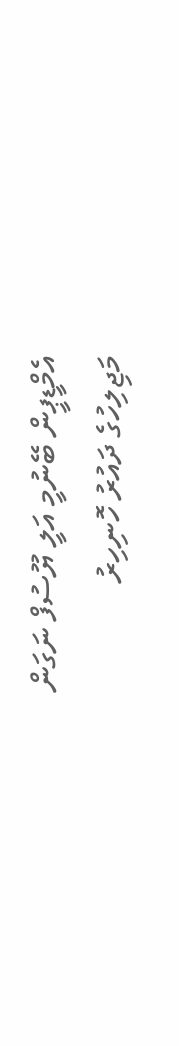އެމްޑީޕީން ބޭނުމީ އަލީ ޔޫސުފް ނަގަން
މަޖިލިހުގެ ދައުރު ހޮނިހިރު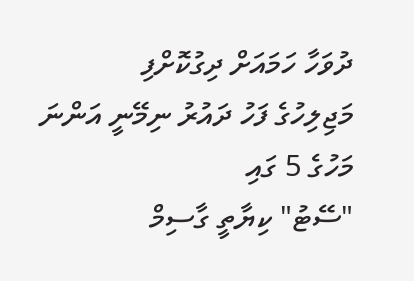ދުވަހާ ހަމައަށް ދިގުކޮށްފި
މަޖިލިހުގެ ފަހު ދައުރު ނިމޭނީ އަންނަ މަހުގެ 5 ގައި
"ސޭޓު" ކިޔާތީ ގާސިމް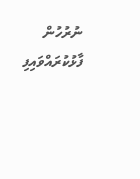ނުރުހުން ފާޅުކުރައްވައިފި